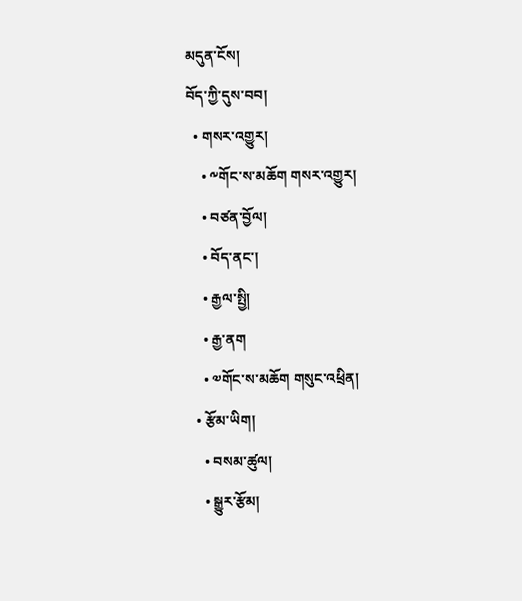མདུན་ངོས།
བོད་ཀྱི་དུས་བབ།
  • གསར་འགྱུར།
    • ༸གོང་ས་མཆོག གསར་འགྱུར།
    • བཙན་བྱོལ།
    • བོད་ནང་།
    • རྒྱལ་སྤྱི།
    • རྒྱ་ནག
    • ༧གོང་ས་མཆོག གསུང་འཕྲིན།
  • རྩོམ་ཡིག།
    • བསམ་ཚུལ།
    • སྒྱུར་རྩོམ།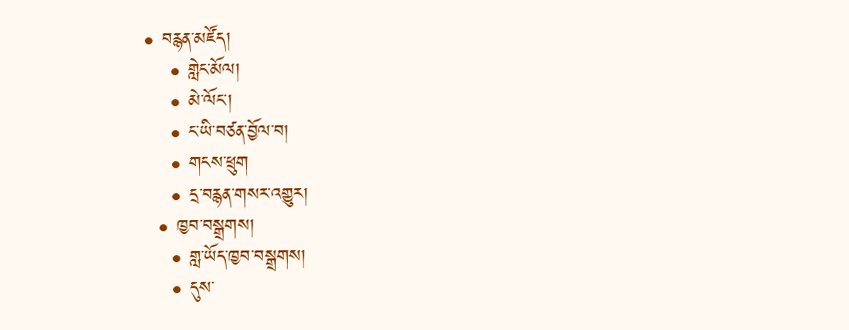• བརྙན་མཛོད།
    • གླེང་མོལ།
    • མེ་ལོང་།
    • ང་ཡི་བཙན་བྱོལ་བ།
    • གངས་ཕྲུག
    • དྲ་བརྙན་གསར་འགྱུར།
  • ཁྱབ་བསྒྲགས།
    • གླ་ཡོད་ཁྱབ་བསྒྲགས།
    • དུས་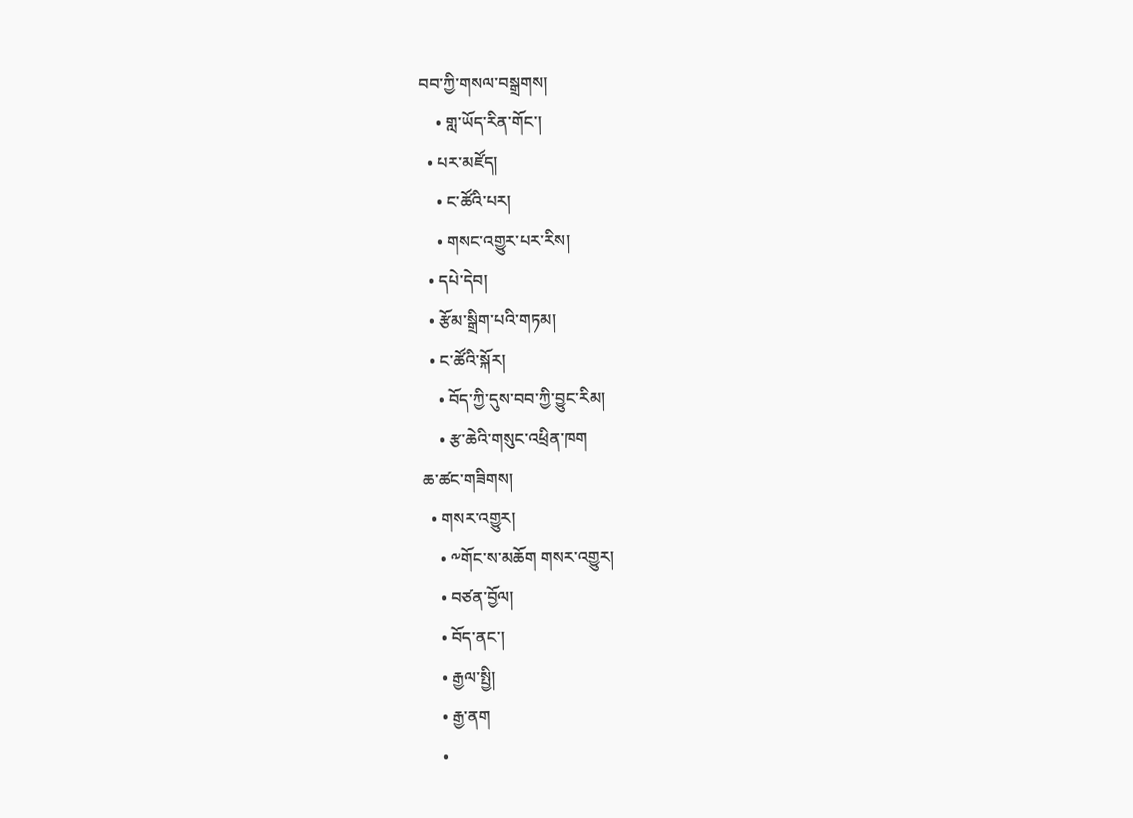བབ་ཀྱི་གསལ་བསྒྲགས།
    • གླ་ཡོད་རིན་གོང་།
  • པར་མཛོད།
    • ང་ཚོའི་པར།
    • གསང་འགྱུར་པར་རིས།
  • དཔེ་དེབ།
  • རྩོམ་སྒྲིག་པའི་གཏམ།
  • ང་ཚོའི་སྐོར།
    • བོད་ཀྱི་དུས་བབ་ཀྱི་བྱུང་རིམ།
    • རྩ་ཆེའི་གསུང་འཕྲིན་ཁག
ཆ་ཚང་གཟིགས།
  • གསར་འགྱུར།
    • ༸གོང་ས་མཆོག གསར་འགྱུར།
    • བཙན་བྱོལ།
    • བོད་ནང་།
    • རྒྱལ་སྤྱི།
    • རྒྱ་ནག
    •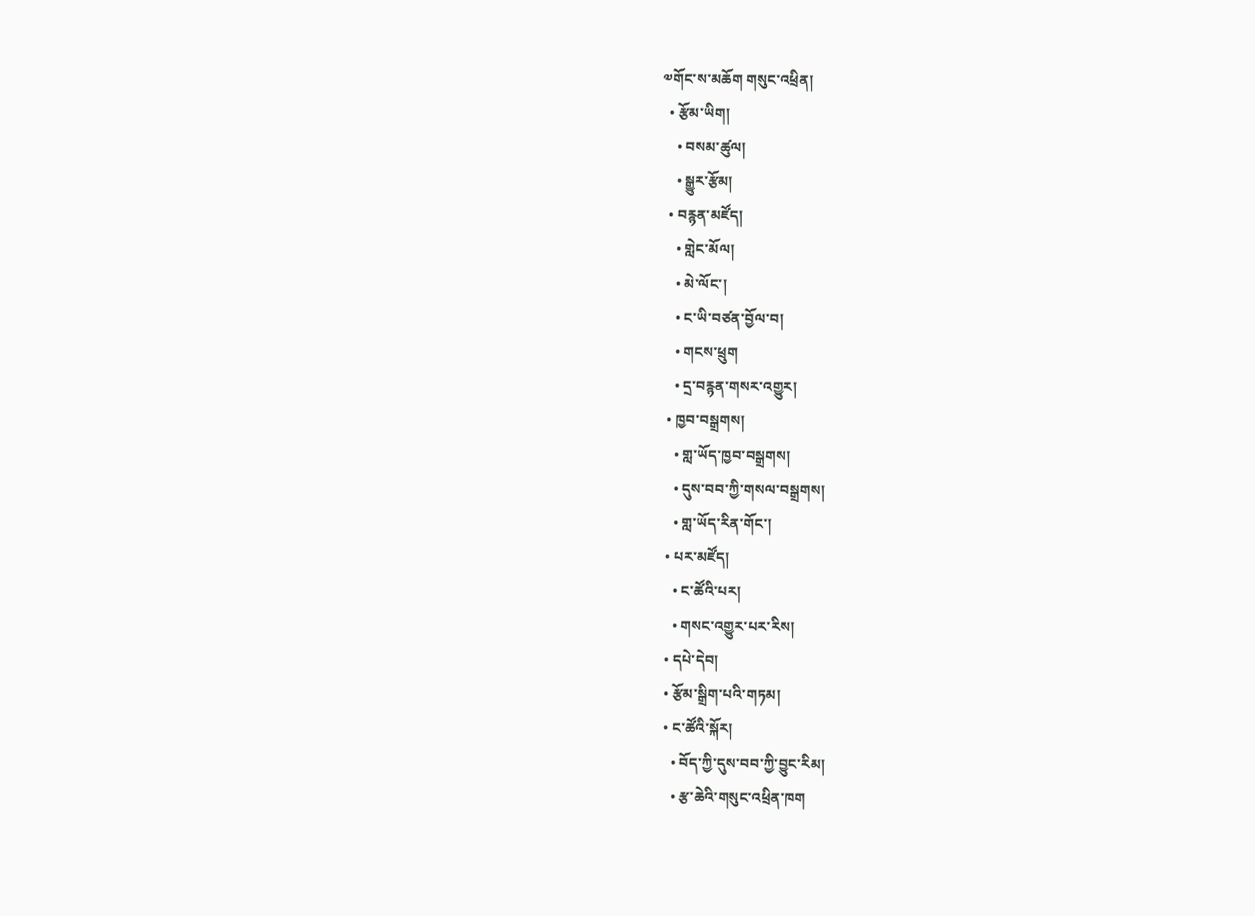༧གོང་ས་མཆོག གསུང་འཕྲིན།
  • རྩོམ་ཡིག།
    • བསམ་ཚུལ།
    • སྒྱུར་རྩོམ།
  • བརྙན་མཛོད།
    • གླེང་མོལ།
    • མེ་ལོང་།
    • ང་ཡི་བཙན་བྱོལ་བ།
    • གངས་ཕྲུག
    • དྲ་བརྙན་གསར་འགྱུར།
  • ཁྱབ་བསྒྲགས།
    • གླ་ཡོད་ཁྱབ་བསྒྲགས།
    • དུས་བབ་ཀྱི་གསལ་བསྒྲགས།
    • གླ་ཡོད་རིན་གོང་།
  • པར་མཛོད།
    • ང་ཚོའི་པར།
    • གསང་འགྱུར་པར་རིས།
  • དཔེ་དེབ།
  • རྩོམ་སྒྲིག་པའི་གཏམ།
  • ང་ཚོའི་སྐོར།
    • བོད་ཀྱི་དུས་བབ་ཀྱི་བྱུང་རིམ།
    • རྩ་ཆེའི་གསུང་འཕྲིན་ཁག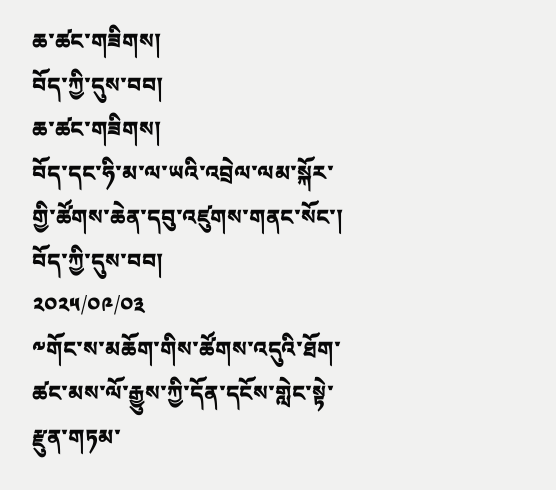ཆ་ཚང་གཟིགས།
བོད་ཀྱི་དུས་བབ།
ཆ་ཚང་གཟིགས།
བོད་དང་ཧི་མ་ལ་ཡའི་འབྲེལ་ལམ་སྐོར་གྱི་ཚོགས་ཆེན་དབུ་འཛུགས་གནང་སོང་།
བོད་ཀྱི་དུས་བབ།
༢༠༢༥/༠༩/༠༣
༸གོང་ས་མཆོག་གིས་ཚོགས་འདུའི་ཐོག་ཚང་མས་ལོ་རྒྱུས་ཀྱི་དོན་དངོས་གླེང་སྟེ་རྫུན་གཏམ་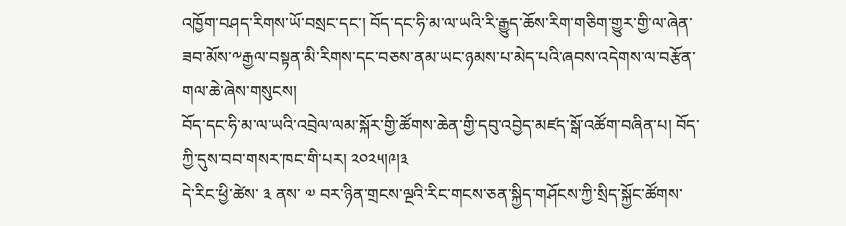འཁྱོག་བཤད་རིགས་ཡོ་བསྲང་དང་། བོད་དང་ཧི་མ་ལ་ཡའི་རི་རྒྱུད་ཆོས་རིག་གཅིག་གྱུར་གྱི་ལ་ཞེན་ཟབ་མོས་༸རྒྱལ་བསྟན་མི་རིགས་དང་བཅས་ནམ་ཡང་ཉམས་པ་མེད་པའི་ཞབས་འདེགས་ལ་བརྩོན་གལ་ཆེ་ཞེས་གསུངས།
བོད་དང་ཧི་མ་ལ་ཡའི་འབྲེལ་ལམ་སྐོར་གྱི་ཚོགས་ཆེན་གྱི་དབུ་འབྱེད་མཛད་སྒོ་འཚོག་བཞིན་པ། བོད་ཀྱི་དུས་བབ་གསར་ཁང་གི་པར། ༢༠༢༥།༩།༣
དེ་རིང་ཕྱི་ཚེས་ ༣ ནས་ ༧ བར་ཉིན་གྲངས་ལྔའི་རིང་གངས་ཅན་སྐྱིད་གཤོངས་ཀྱི་སྲིད་སྐྱོང་ཚོགས་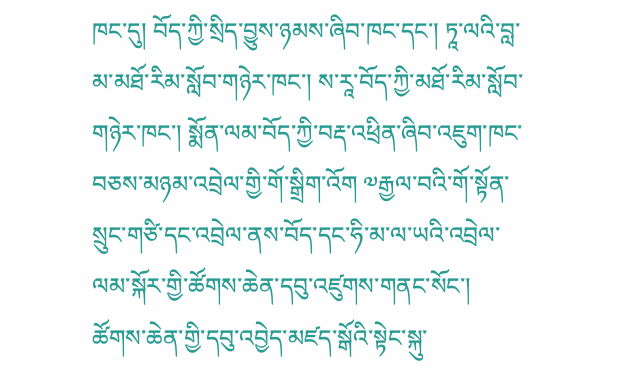ཁང་དུ། བོད་ཀྱི་སྲིད་བྱུས་ཉམས་ཞིབ་ཁང་དང་། ཏཱ་ལའི་བླ་མ་མཐོ་རིམ་སློབ་གཉེར་ཁང་། ས་རཱ་བོད་ཀྱི་མཐོ་རིམ་སློབ་གཉེར་ཁང་། སྨོན་ལམ་བོད་ཀྱི་བརྡ་འཕྲིན་ཞིབ་འཇུག་ཁང་བཅས་མཉམ་འབྲེལ་གྱི་གོ་སྒྲིག་འོག ༧རྒྱལ་བའི་གོ་སྟོན་སྲུང་གཙི་དང་འབྲེལ་ནས་བོད་དང་ཧི་མ་ལ་ཡའི་འབྲེལ་ལམ་སྐོར་གྱི་ཚོགས་ཆེན་དབུ་འཛུགས་གནང་སོང་།
ཚོགས་ཆེན་གྱི་དབུ་འབྱེད་མཛད་སྒོའི་སྟེང་སྐུ་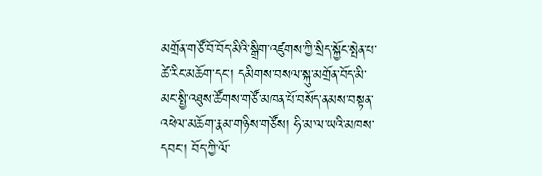མགྲོན་གཙོ་བོ་བོད་མིའི་སྒྲིག་འཛུགས་ཀྱི་སྲིད་སྐྱོང་སྤེན་པ་ཚེ་རིང་མཆོག་དང་། དམིགས་བསལ་སྐུ་མགྲོན་བོད་མི་མང་སྤྱི་འཐུས་ཚོགས་གཙོ་མཁན་པོ་བསོད་ནམས་བསྟན་འཕེལ་མཆོག་རྣམ་གཉིས་གཙོས། ཧི་མ་ལ་ཡའི་མཁས་དབང་། བོད་ཀྱི་ལོ་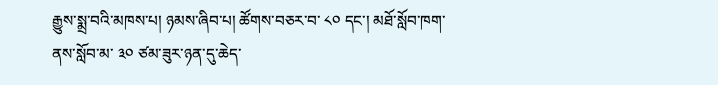རྒྱུས་སྨྲ་བའི་མཁས་པ། ཉམས་ཞིབ་པ། ཚོགས་བཅར་བ་ ༨༠ དང་། མཐོ་སློབ་ཁག་ནས་སློབ་མ་ ༣༠ ཙམ་ཟུར་ཉན་དུ་ཆེད་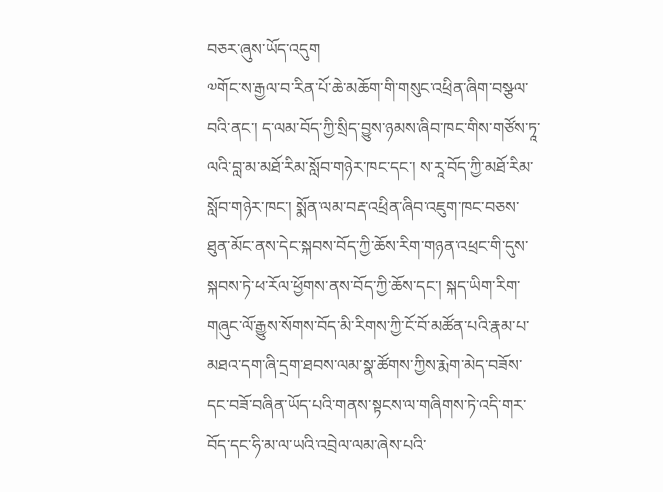བཅར་ཞུས་ཡོད་འདུག
༧གོང་ས་རྒྱལ་བ་རིན་པོ་ཆེ་མཆོག་གི་གསུང་འཕྲིན་ཞིག་བསྩལ་བའི་ནང་། ད་ལམ་བོད་ཀྱི་སྲིད་བྱུས་ཉམས་ཞིབ་ཁང་གིས་གཙོས་ཏཱ་ལའི་བླ་མ་མཐོ་རིམ་སློབ་གཉེར་ཁང་དང་། ས་རཱ་བོད་ཀྱི་མཐོ་རིམ་སློབ་གཉེར་ཁང་། སྨོན་ལམ་བརྡ་འཕྲིན་ཞིབ་འཇུག་ཁང་བཅས་ཐུན་མོང་ནས་དེང་སྐབས་བོད་ཀྱི་ཆོས་རིག་གཉན་འཕྲང་གི་དུས་སྐབས་ཏེ་ཕ་རོལ་ཕྱོགས་ནས་བོད་ཀྱི་ཆོས་དང་། སྐད་ཡིག་རིག་གཞུང་ལོ་རྒྱུས་སོགས་བོད་མི་རིགས་ཀྱི་ངོ་བོ་མཚོན་པའི་རྣམ་པ་མཐའ་དག་ཞི་དྲག་ཐབས་ལམ་སྣ་ཚོགས་ཀྱིས་རྨེག་མེད་བཟོས་དང་བཟོ་བཞིན་ཡོད་པའི་གནས་སྟངས་ལ་གཞིགས་ཏེ་འདི་གར་བོད་དང་ཧི་མ་ལ་ཡའི་འབྲེལ་ལམ་ཞེས་པའི་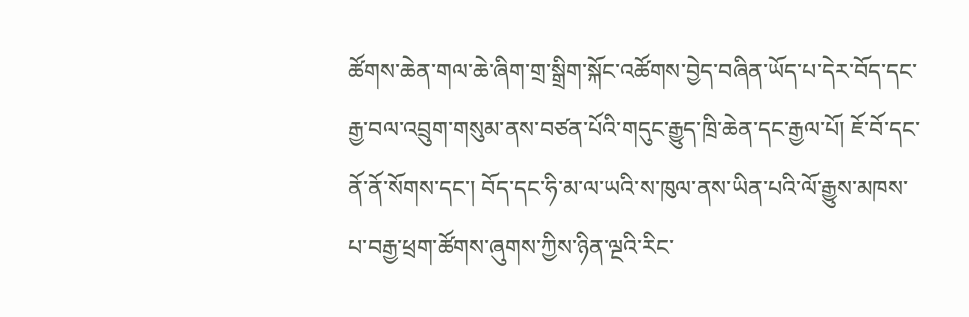ཚོགས་ཆེན་གལ་ཆེ་ཞིག་གྲ་སྒྲིག་སྐོང་འཚོགས་བྱེད་བཞིན་ཡོད་པ་དེར་བོད་དང་རྒྱ་བལ་འབྲུག་གསུམ་ནས་བཙན་པོའི་གདུང་རྒྱུད་ཁྲི་ཆེན་དང་རྒྱལ་པོ། ཇོ་བོ་དང་ནོ་ནོ་སོགས་དང་། བོད་དང་ཧི་མ་ལ་ཡའི་ས་ཁུལ་ནས་ཡིན་པའི་ལོ་རྒྱུས་མཁས་པ་བརྒྱ་ཕྲག་ཚོགས་ཞུགས་ཀྱིས་ཉིན་ལྔའི་རིང་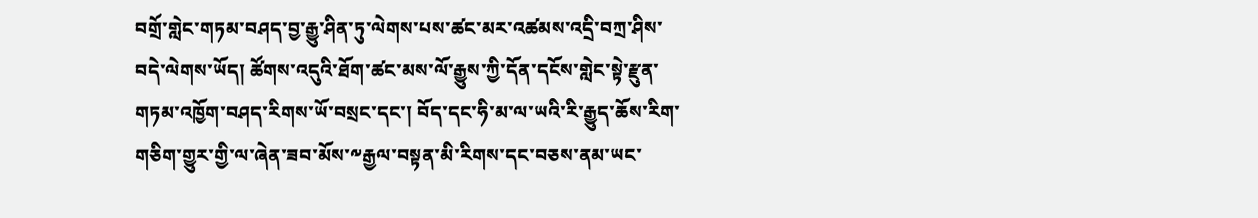བགྲོ་གླེང་གཏམ་བཤད་བྱ་རྒྱུ་ཤིན་ཏུ་ལེགས་པས་ཚང་མར་འཚམས་འདྲི་བཀྲ་ཤིས་བདེ་ལེགས་ཡོད། ཚོགས་འདུའི་ཐོག་ཚང་མས་ལོ་རྒྱུས་ཀྱི་དོན་དངོས་གླེང་སྟེ་རྫུན་གཏམ་འཁྱོག་བཤད་རིགས་ཡོ་བསྲང་དང་། བོད་དང་ཧི་མ་ལ་ཡའི་རི་རྒྱུད་ཆོས་རིག་གཅིག་གྱུར་གྱི་ལ་ཞེན་ཟབ་མོས་༸རྒྱལ་བསྟན་མི་རིགས་དང་བཅས་ནམ་ཡང་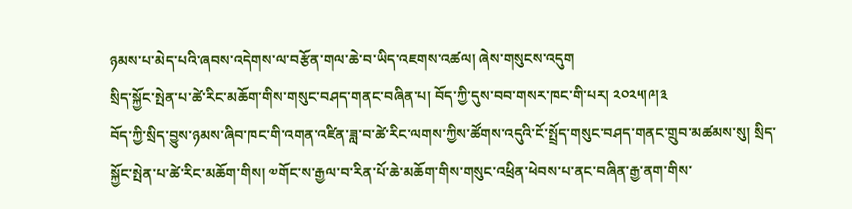ཉམས་པ་མེད་པའི་ཞབས་འདེགས་ལ་བརྩོན་གལ་ཆེ་བ་ཡིད་འཇགས་འཚལ། ཞེས་གསུངས་འདུག
སྲིད་སྐྱོང་སྤེན་པ་ཚེ་རིང་མཆོག་གིས་གསུང་བཤད་གནང་བཞིན་པ། བོད་ཀྱི་དུས་བབ་གསར་ཁང་གི་པར། ༢༠༢༥།༩།༣
བོད་ཀྱི་སྲིད་བྱུས་ཉམས་ཞིབ་ཁང་གི་འགན་འཛིན་ཟླ་བ་ཚེ་རིང་ལགས་ཀྱིས་ཚོགས་འདུའི་ངོ་སྤྲོད་གསུང་བཤད་གནང་གྲུབ་མཚམས་སུ། སྲིད་སྐྱོང་སྤེན་པ་ཚེ་རིང་མཆོག་གིས། ༧གོང་ས་རྒྱལ་བ་རིན་པོ་ཆེ་མཆོག་གིས་གསུང་འཕྲིན་ཕེབས་པ་ནང་བཞིན་རྒྱ་ནག་གིས་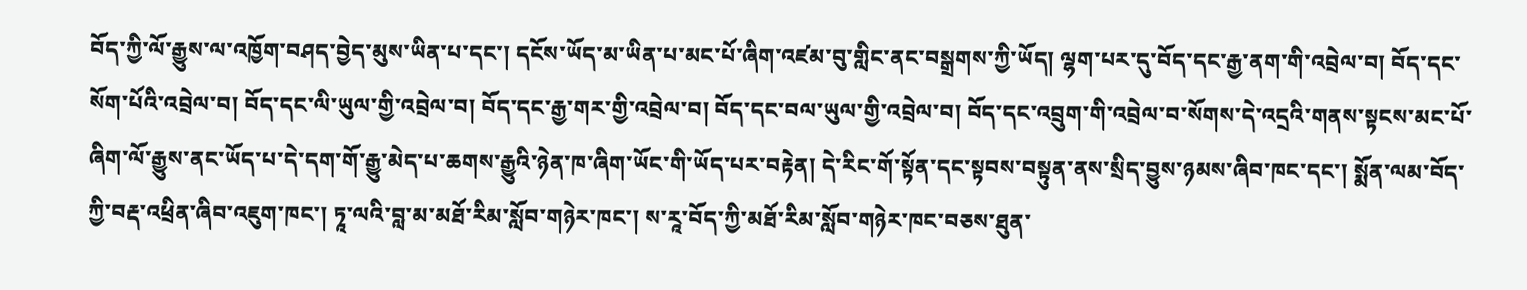བོད་ཀྱི་ལོ་རྒྱུས་ལ་འཁྱོག་བཤད་བྱེད་མུས་ཡིན་པ་དང་། དངོས་ཡོད་མ་ཡིན་པ་མང་པོ་ཞིག་འཛམ་བུ་གླིང་ནང་བསྒྲགས་ཀྱི་ཡོད། ལྷག་པར་དུ་བོད་དང་རྒྱ་ནག་གི་འབྲེལ་བ། བོད་དང་སོག་པོའི་འབྲེལ་བ། བོད་དང་ལི་ཡུལ་གྱི་འབྲེལ་བ། བོད་དང་རྒྱ་གར་གྱི་འབྲེལ་བ། བོད་དང་བལ་ཡུལ་གྱི་འབྲེལ་བ། བོད་དང་འབྲུག་གི་འབྲེལ་བ་སོགས་དེ་འདྲའི་གནས་སྟངས་མང་པོ་ཞིག་ལོ་རྒྱུས་ནང་ཡོད་པ་དེ་དག་གོ་རྒྱུ་མེད་པ་ཆགས་རྒྱུའི་ཉེན་ཁ་ཞིག་ཡོང་གི་ཡོད་པར་བརྟེན། དེ་རིང་གོ་སྟོན་དང་སྟབས་བསྟུན་ནས་སྲིད་བྱུས་ཉམས་ཞིབ་ཁང་དང་། སྨོན་ལམ་བོད་ཀྱི་བརྡ་འཕྲིན་ཞིབ་འཇུག་ཁང་། ཏཱ་ལའི་བླ་མ་མཐོ་རིམ་སློབ་གཉེར་ཁང་། ས་རཱ་བོད་ཀྱི་མཐོ་རིམ་སློབ་གཉེར་ཁང་བཅས་ཐུན་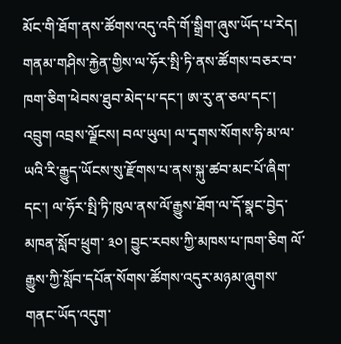མོང་གི་ཐོག་ནས་ཚོགས་འདུ་འདི་གོ་སྒྲིག་ཞུས་ཡོད་པ་རེད། གནམ་གཤིས་རྐྱེན་གྱིས་ལ་ཧོར་སྤི་ཏི་ནས་ཚོགས་བཅར་བ་ཁག་ཅིག་ཕེབས་ཐུབ་མེད་པ་དང་། ཨ་རུ་ན་ཅལ་དང་། འབྲུག འབྲས་ལྗོངས། བལ་ཡུལ། ལ་དྭགས་སོགས་ཧི་མ་ལ་ཡའི་རི་རྒྱུད་ཡོངས་སུ་རྫོགས་པ་ནས་སྐུ་ཚབ་མང་པོ་ཞིག་དང་། ལ་ཧོར་སྤི་ཏི་ཁུལ་ནས་ལོ་རྒྱུས་ཐོག་ལ་དོ་སྣང་བྱེད་མཁན་སློབ་ཕྲུག་ ༣༠། བྱུང་རབས་ཀྱི་མཁས་པ་ཁག་ཅིག ལོ་རྒྱུས་ཀྱི་སློབ་དཔོན་སོགས་ཚོགས་འདུར་མཉམ་ཞུགས་གནང་ཡོད་འདུག་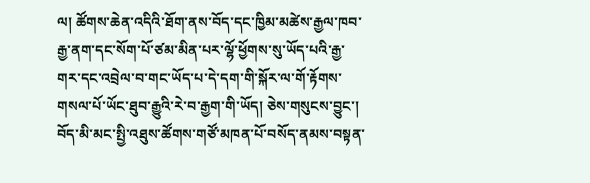ལ། ཚོགས་ཆེན་འདིའི་ཐོག་ནས་བོད་དང་ཁྱིམ་མཚེས་རྒྱལ་ཁབ་རྒྱ་ནག་དང་སོག་པོ་ཙམ་མིན་པར་ལྷོ་ཕྱོགས་སུ་ཡོད་པའི་རྒྱ་གར་དང་འབྲེལ་བ་གང་ཡོད་པ་དེ་དག་གི་སྐོར་ལ་གོ་རྟོགས་གསལ་པོ་ཡོང་ཐུབ་རྒྱུའི་རེ་བ་རྒྱག་གི་ཡོད། ཅེས་གསུངས་བྱུང་།
བོད་མི་མང་སྤྱི་འཐུས་ཚོགས་གཙོ་མཁན་པོ་བསོད་ནམས་བསྟན་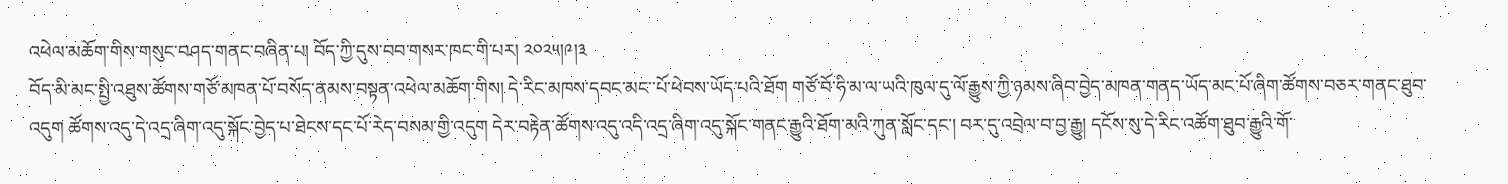འཕེལ་མཆོག་གིས་གསུང་བཤད་གནང་བཞིན་པ། བོད་ཀྱི་དུས་བབ་གསར་ཁང་གི་པར། ༢༠༢༥།༩།༣
བོད་མི་མང་སྤྱི་འཐུས་ཚོགས་གཙོ་མཁན་པོ་བསོད་ནམས་བསྟན་འཕེལ་མཆོག་གིས། དེ་རིང་མཁས་དབང་མང་་པོ་ཕེབས་ཡོད་པའི་ཐོག གཙོ་བོ་ཧི་མ་ལ་ཡའི་ཁུལ་དུ་ལོ་རྒྱུས་ཀྱི་ཉམས་ཞིབ་བྱེད་མཁན་གནད་ཡོད་མང་པོ་ཞིག་ཚོགས་བཅར་གནང་ཐུབ་འདུག ཚོགས་འདུ་དེ་འདྲ་ཞིག་འདུ་སྐོང་བྱེད་པ་ཐེངས་དང་པོ་རེད་བསམ་གྱི་འདུག དེར་བརྟེན་ཚོགས་འདུ་འདི་འདྲ་ཞིག་འདུ་སྐོང་གནང་རྒྱུའི་ཐོག་མའི་ཀུན་སློང་དང་། བར་དུ་འབྲེལ་བ་བྱ་རྒྱུ། དངོས་སུ་དེ་རིང་འཚོག་ཐུབ་རྒྱུའི་གོ་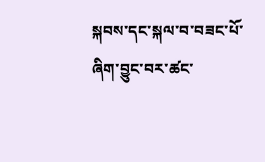སྐབས་དང་སྐལ་བ་བཟང་པོ་ཞིག་བྱུང་བར་ཚང་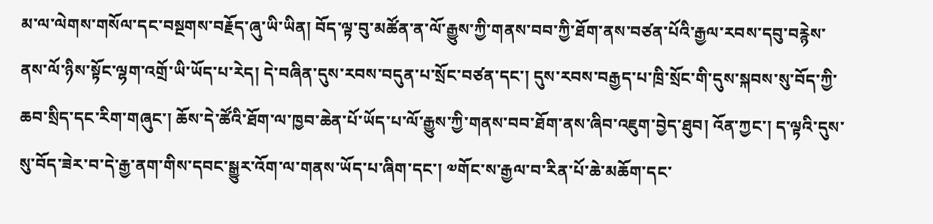མ་ལ་ལེགས་གསོལ་དང་བསྔགས་བརྗོད་ཞུ་ཡི་ཡིན། བོད་ལྟ་བུ་མཚོན་ན་ལོ་རྒྱུས་ཀྱི་གནས་བབ་ཀྱི་ཐོག་ནས་བཙན་པོའི་རྒྱལ་རབས་དབུ་བརྙེས་ནས་ལོ་ཉིས་སྟོང་ལྷག་འགྲོ་ཡི་ཡོད་པ་རེད། དེ་བཞིན་དུས་རབས་བདུན་པ་སྲོང་བཙན་དང་། དུས་རབས་བརྒྱད་པ་ཁྲི་སྲོང་གི་དུས་སྐབས་སུ་བོད་ཀྱི་ཆབ་སྲིད་དང་རིག་གཞུང་། ཆོས་དེ་ཚོའི་ཐོག་ལ་ཁྱབ་ཆེན་པོ་ཡོད་པ་ལོ་རྒྱུས་ཀྱི་གནས་བབ་ཐོག་ནས་ཞིབ་འཇུག་བྱེད་ཐུབ། འོན་ཀྱང་། ད་ལྟའི་དུས་སུ་བོད་ཟེར་བ་དེ་རྒྱ་ནག་གིས་དབང་སྒྱུར་འོག་ལ་གནས་ཡོད་པ་ཞིག་དང་། ༧གོང་ས་རྒྱལ་བ་རིན་པོ་ཆེ་མཆོག་དང་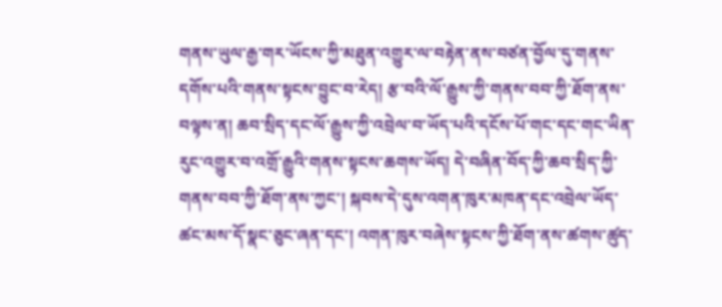གནས་ཡུལ་རྒྱ་གར་ཡོངས་ཀྱི་མཐུན་འགྱུར་ལ་བརྟེན་ནས་བཙན་བྱོལ་དུ་གནས་དགོས་པའི་གནས་སྟངས་བྱུང་བ་རེད། རྩ་བའི་ལོ་རྒྱུས་ཀྱི་གནས་བབ་ཀྱི་ཐོག་ནས་བལྟས་ན། ཆབ་སྲིད་དང་ལོ་རྒྱུས་ཀྱི་འབྲེལ་བ་ཡོད་པའི་དངོས་པོ་གང་དང་གང་ཡིན་རུང་འགྱུར་བ་འགྲོ་རྒྱུའི་གནས་སྟངས་ཆགས་ཡོད། དེ་བཞིན་བོད་ཀྱི་ཆབ་སྲིད་ཀྱི་གནས་བབ་ཀྱི་ཐོག་ནས་ཀྱང་། སྐབས་དེ་དུས་འགན་ཁུར་མཁན་དང་འབྲེལ་ཡོད་ཚང་མས་དོ་སྣང་ཅུང་ཞན་དང་། འགན་ཁུར་བཞེས་སྟངས་ཀྱི་ཐོག་ནས་ཚགས་ཚུད་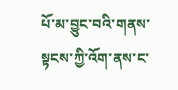པོ་མ་བྱུང་བའི་གནས་སྟངས་ཀྱི་འོག་ནས་ང་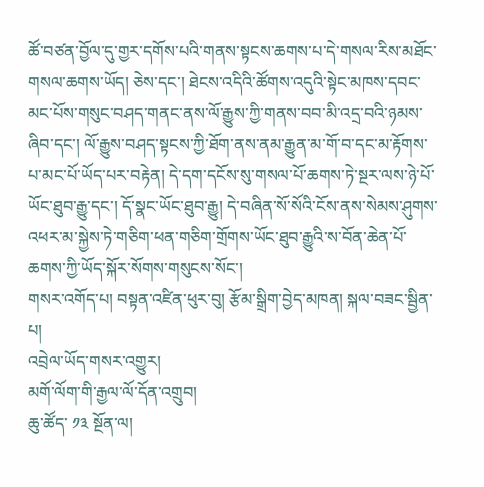ཚོ་བཙན་བྱོལ་དུ་གྱར་དགོས་པའི་གནས་སྟངས་ཆགས་པ་དེ་གསལ་རིས་མཐོང་གསལ་ཆགས་ཡོད། ཅེས་དང་། ཐེངས་འདིའི་ཚོགས་འདུའི་སྟེང་མཁས་དབང་མང་པོས་གསུང་བཤད་གནང་ནས་ལོ་རྒྱུས་ཀྱི་གནས་བབ་མི་འདྲ་བའི་ཉམས་ཞིབ་དང་། ལོ་རྒྱུས་བཤད་སྟངས་ཀྱི་ཐོག་ནས་ནམ་རྒྱུན་མ་གོ་བ་དང་མ་རྟོགས་པ་མང་པོ་ཡོད་པར་བརྟེན། དེ་དག་དངོས་སུ་གསལ་པོ་ཆགས་ཏེ་སྔར་ལས་ཉེ་པོ་ཡོང་ཐུབ་རྒྱུ་དང་། དོ་སྣང་ཡོང་ཐུབ་རྒྱུ། དེ་བཞིན་སོ་སོའི་ངོས་ནས་སེམས་ཤུགས་འཕར་མ་སྐྱེས་ཏེ་གཅིག་ཕན་གཅིག་གྲོགས་ཡོང་ཐུབ་རྒྱུའི་ས་བོན་ཆེན་པོ་ཆགས་ཀྱི་ཡོད་སྐོར་སོགས་གསུངས་སོང་།
གསར་འགོད་པ། བསྟན་འཛིན་ཕུར་བུ། རྩོམ་སྒྲིག་བྱེད་མཁན། སྐལ་བཟང་སྦྱིན་པ།
འབྲེལ་ཡོད་གསར་འགྱུར།
མགོ་ལོག་གི་རྒྱལ་ལོ་དོན་འགྲུབ།
ཆུ་ཚོད་ ༡༣ སྔོན་ལ།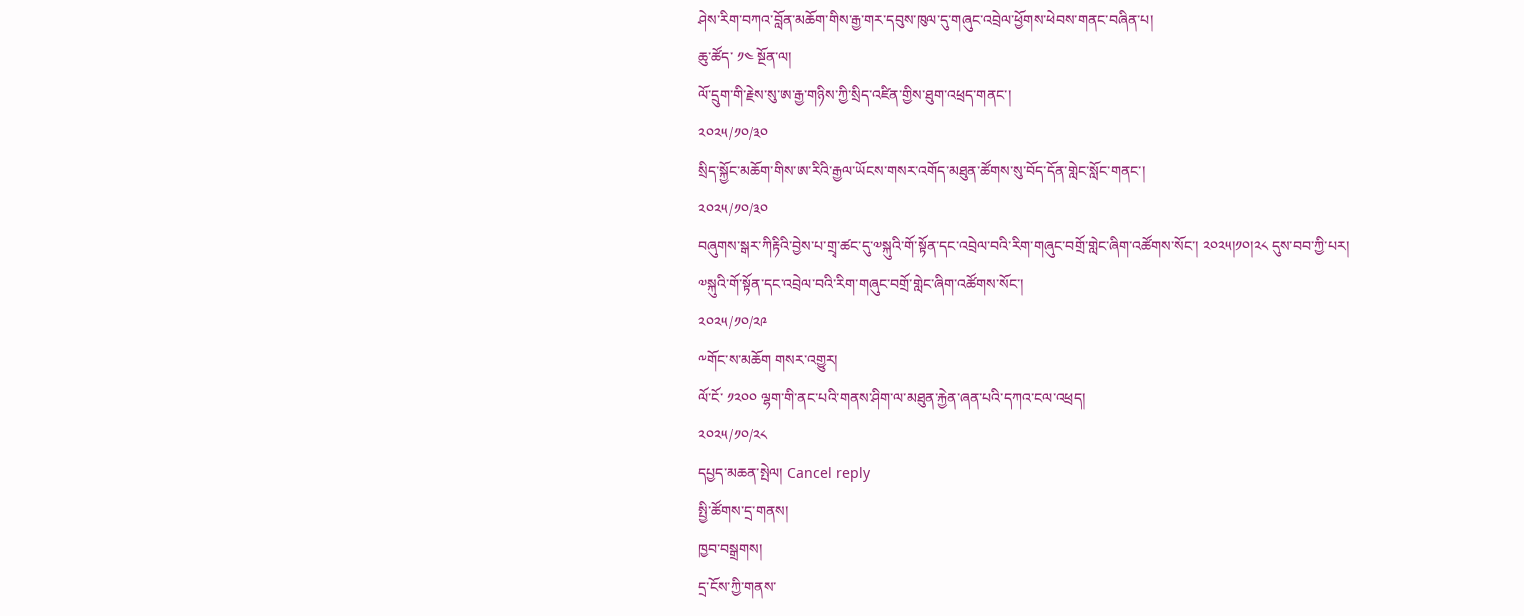ཤེས་རིག་བཀའ་བློན་མཆོག་གིས་རྒྱ་གར་དབུས་ཁུལ་དུ་གཞུང་འབྲེལ་ཕྱོགས་ཕེབས་གནང་བཞིན་པ།
ཆུ་ཚོད་ ༡༤ སྔོན་ལ།
ལོ་དྲུག་གི་རྗེས་སུ་ཨ་རྒྱ་གཉིས་ཀྱི་སྲིད་འཛིན་གྱིས་ཐུག་འཕྲད་གནང་།
༢༠༢༥/༡༠/༣༠
སྲིད་སྐྱོང་མཆོག་གིས་ཨ་རིའི་རྒྱལ་ཡོངས་གསར་འགོད་མཐུན་ཚོགས་སུ་བོད་དོན་གླེང་སློང་གནང་།
༢༠༢༥/༡༠/༣༠
བཞུགས་སྒར་ཀིརྟིའི་བྱེས་པ་གྲྭ་ཚང་དུ་༧སྐུའི་གོ་སྟོན་དང་འབྲེལ་བའི་རིག་གཞུང་བགྲོ་གླེང་ཞིག་འཚོགས་སོང་། ༢༠༢༥།༡༠།༢༨ དུས་བབ་ཀྱི་པར།
༧སྐུའི་གོ་སྟོན་དང་འབྲེལ་བའི་རིག་གཞུང་བགྲོ་གླེང་ཞིག་འཚོགས་སོང་།
༢༠༢༥/༡༠/༢༩
༸གོང་ས་མཆོག གསར་འགྱུར།
ལོ་ངོ་ ༡༢༠༠ ལྷག་གི་ནང་པའི་གནས་ཤིག་ལ་མཐུན་རྐྱེན་ཞན་པའི་དཀའ་ངལ་འཕྲད།
༢༠༢༥/༡༠/༢༨
དཔྱད་མཆན་སྤེལ། Cancel reply
སྤྱི་ཚོགས་དྲ་གནས།
ཁྱབ་བསྒྲགས།
དྲ་ངོས་ཀྱི་གནས་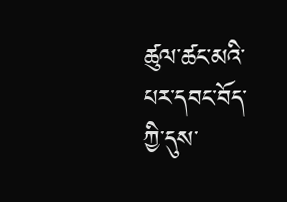ཚུལ་ཚང་མའི་པར་དབང་བོད་ཀྱི་དུས་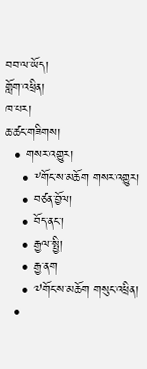བབ་ལ་ཡོད།
གློག་འཕྲིན།
ཁ་པར།
ཆ་ཚང་གཟིགས།
  • གསར་འགྱུར།
    • ༸གོང་ས་མཆོག གསར་འགྱུར།
    • བཙན་བྱོལ།
    • བོད་ནང་།
    • རྒྱལ་སྤྱི།
    • རྒྱ་ནག
    • ༧གོང་ས་མཆོག གསུང་འཕྲིན།
  •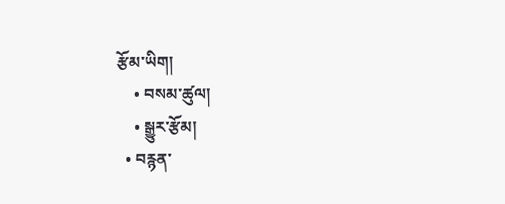རྩོམ་ཡིག།
    • བསམ་ཚུལ།
    • སྒྱུར་རྩོམ།
  • བརྙན་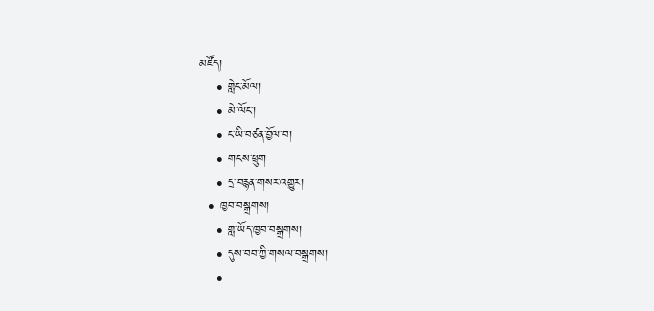མཛོད།
    • གླེང་མོལ།
    • མེ་ལོང་།
    • ང་ཡི་བཙན་བྱོལ་བ།
    • གངས་ཕྲུག
    • དྲ་བརྙན་གསར་འགྱུར།
  • ཁྱབ་བསྒྲགས།
    • གླ་ཡོད་ཁྱབ་བསྒྲགས།
    • དུས་བབ་ཀྱི་གསལ་བསྒྲགས།
    •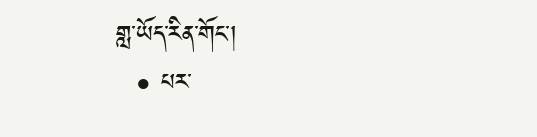གླ་ཡོད་རིན་གོང་།
  • པར་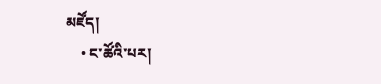མཛོད།
    • ང་ཚོའི་པར།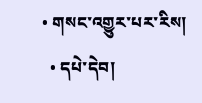• གསང་འགྱུར་པར་རིས།
  • དཔེ་དེབ།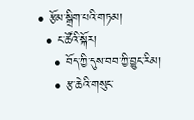• རྩོམ་སྒྲིག་པའི་གཏམ།
  • ང་ཚོའི་སྐོར།
    • བོད་ཀྱི་དུས་བབ་ཀྱི་བྱུང་རིམ།
    • རྩ་ཆེའི་གསུང་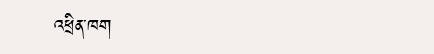འཕྲིན་ཁག